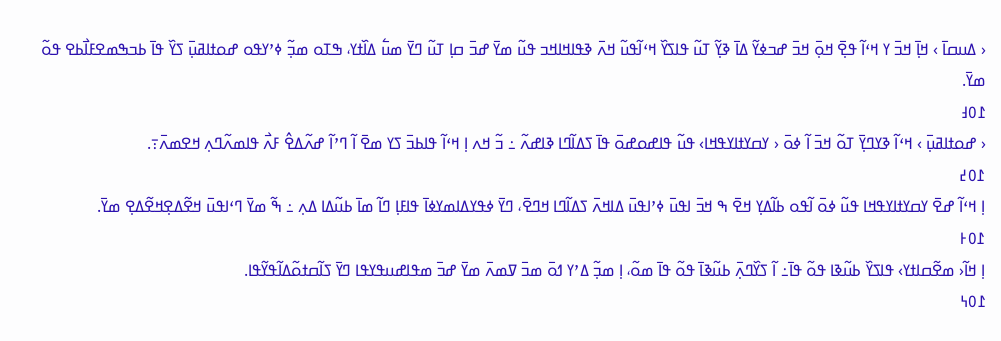‹ ߡߎߛߊ߫ › ߞߊ߲߫ ߞߏ߫ ߌ ߞߵߊ߬ ߟߐ߲߫ ߞߋ߲߫ ߞߏ߫ ߝߏߦߌ߬ ߡߊ߫ ߢߌ߲߬ ߠߎ߬ ߟߊߖߌ߰ ߞߵߊ߬ߟߎ߬ ߞߍ߫ ߢߟߊߞߊߞߏ ߟߎ߬ ߘߌ߫ ߝߏ߫ ߛߊ߲ ߠߎ߬ ߣߌ߫ ߘߎ߱ ߡߊ߰ߙߌ، ߒߠߋ ߘߏ߲߬ ߦߴߌߟߋ ߝߋߙߊߥߎ߲߫ ߖߌ߰ ߟߊ߫ ߕߏߒߘߐߓߊ߯ߕߐ ߟߋ߬ ߘߌ߫.
߁߀߃
‹ ߝߋߙߊߥߎ߲߫ › ߞߵߊ߬ ߢߌߣߌ߲߫ ߠߋ߬ ߞߏ߫ ߊ߬ ߦߋ߫ ‹ ߌߛߌߙߊߌߟߞߊ› ߟߎ߬ ߟߊߝߋߝߋ߫ ߟߊ߫ ߖߡߊ߬ߣߊ ߢߊߝߍ߬ ߸ ߏ߬ ߞߍ ߊ߲ ߞߵߊ߬ ߟߊߕߏ߫ ߖߌ ߘߐ߫ ߊ߬ ߣߴߊ߬ ߝߍ߬ߡߐ߮ ߓߍ߯ ߟߊߘߍ߬ߣߍ߲ ߞߐߘߍ߫߹.
߁߀߄
ߊ߲ ߞߵߊ߬ ߝߐ߫ ߌߛߌߙߊߌߟߞߊ ߟߎ߬ ߦߋ߫ ߊ߬ߟߋ ߕߊ߬ߡߌ߲ ߞߐ߫ ߒ ߞߏ߫ ߊߟߎ߫ ߦߴߊߟߎ߫ ߡߊߞߍ߫ ߖߡߊ߬ߣߊ ߞߣߐ߫، ߣߌ߫ ߦߟߌߡߊߘߌߦߊ߫ ߟߊߓߊ߲ ߣߊ߬ ߘߊ߫ ߕߎ߬ߡߊ ߡߍ߲ ߸ ߒ߬ ߘߌ߫ ߣߵߊߟߎ߫ ߞߐ߬ߡߐ߲ߞߐ߬ߡߐ߲ ߘߌ߫.
߁߀߅
ߊ߲ ߞߊ߬‹ ߘߐ߬ߛߊߙߌ› ߟߊߖߌ߰ ߕߎ߬ߢߊ ߟߋ߬ ߟߊ߫߸ ߊ߬ ߖߌ߰ߣߍ߲߫ ߕߎ߬ߢߊ߫ ߟߋ߬ ߟߊ߫ ߘߋ߬، ߊ߲ ߘߏ߲߬ ߡߴߌ ߗߋ߫ ߘߏ߫ ߜߘߍ߫ ߘߌ߫ ߝߏ߫ ߘߟߊߝߎߟߌߟߊ ߣߌ߫ ߖߊ߬ߛߙߋ߬ߡߊ߬ߟߌ߬ߟߊ.
߁߀߆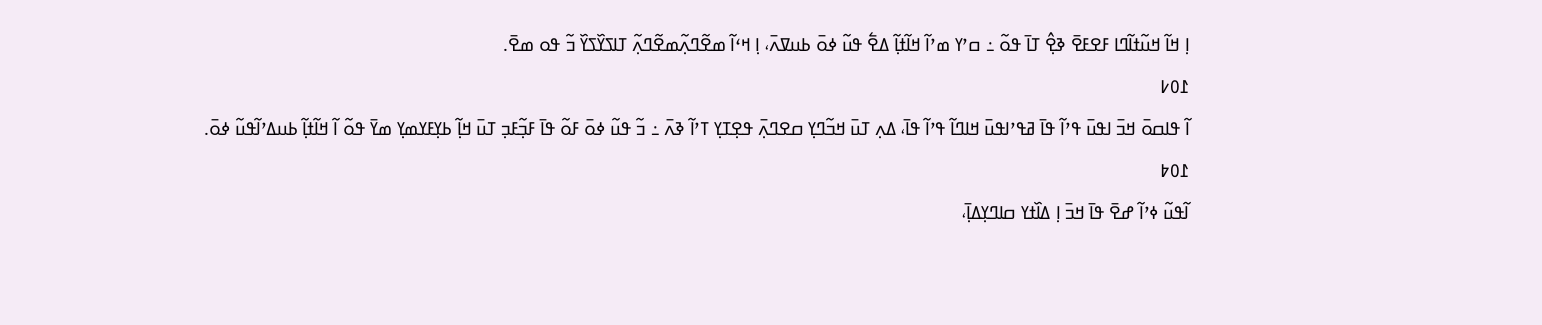ߊ߲ ߞߊ߬ ߞߎ߬ߙߊ߬ߣߊ ߓߐߓߐ߫ ߢߐ߲߮ ߠߊ߫ ߟߋ߬ ߸ ߛߴߌ ߘߴߊ߬ ߞߊ߬ߙߊ߲߬ ߡߐ߱ ߟߎ߬ ߦߋ߫ ߕߎߜߍ߫، ߊ߲ ߞߵߊ߬ ߘߐ߬ߣߍ߲߬ߘߐ߬ߣߍ߲߬ ߠߊߖߌ߰ߖߌ߰ ߏ߬ ߟߋ ߘߐ߫.
߁߀߇
ߊ߬ ߟߊߛߋ߫ ߞߏ߫ ߊߟߎ߫ ߟߴߊ߬ ߟߊ߫ ߥߟߴߊߟߎ߫ ߞߊߣߊ߬ ߟߴߊ߬ ߟߊ߫، ߡߍ߲ ߠߎ߫ ߞߏ߬ߣߌ߲ ߛߐߣߍ߲߫ ߟߐ߲ߠߌ߲ ߠߴߊ߬ ߢߍ߫ ߸ ߏ߬ ߟߎ߬ ߦߋ߫ ߓߋ߬ ߟߊ߫ ߓߏ߲߬ߓߏ߲ ߠߎ߫ ߞߊ߲߬ ߕߌ߲ߓߌߘߌ߲ ߘߌ߫ ߟߋ߬ ߊ߬ ߞߊ߬ߙߊ߲߬ ߕߎߡߴߊ߬ߟߎ߬ ߦߋ߫.
߁߀߈
ߊ߬ߟߎ߬ ߦߴߊ߬ ߝߐ߫ ߟߊ߫ ߞߏ߫ ߊ߲ ߡߊ߰ߙߌ ߛߊߣߌ߲ߡߊ߲߫،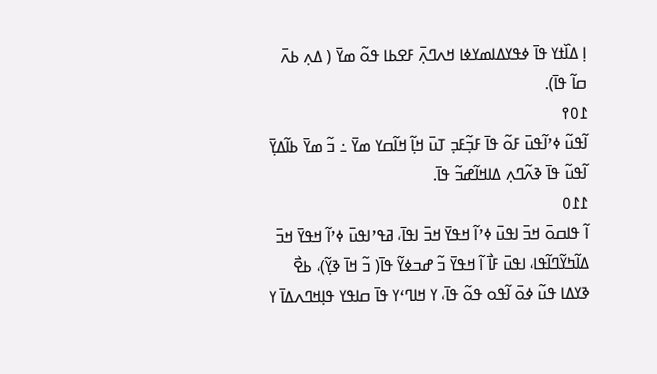ߊ߲ ߡߊ߰ߙߌ ߟߊ߫ ߦߟߌߡߊߘߌߦߊ ߞߍߣߍ߲߫ ߓߐߕߊ ߟߋ߬ ߘߌ߫ ( ߡߍ߲ ߕߍ߫ ߛߊ߬ ߟߊ߫).
߁߀߉
ߊ߬ߟߎ߬ ߦߴߊ߬ߟߎ߫ ߓߋ߬ ߟߊ߫ ߓߏ߲߬ߓߏ߲ ߠߎ߫ ߞߊ߲߬ ߞߊ߬ߛߌ ߘߌ߫ ߸ ߏ߬ ߘߌ߫ ߕߊ߬ߡߌ߲߫ ߊ߬ߟߎ߬ ߟߊ߫ ߢߍ߬ߣߍ߲ ߡߊߞߊ߬ߝߏ߬ ߟߊ߫.
߁߁߀
ߊ߬ ߟߊߛߋ߫ ߞߏ߫ ߊߟߎ߫ ߦߴߊ߬ ߞߟߌ߫ ߞߏ߫ ߊߟߊ߫، ߥߟߴߊߟߎ߫ ߦߴߊ߬ ߞߟߌ߫ ߞߏ߫ ߡߊ߬ߤߌ߬ߣߊ߬ߟߊ، ߊߟߎ߫ ߓߊ߯ ߊ߬ ߞߟߌ߫ ߏ߬ ߝߏߦߌ߬ ߟߊ߫( ߏ߬ ߞߊ߫ ߢߌ߲߬)، ߕߐ߯ ߢߌߡߊ ߟߎ߬ ߦߋ߫ ߊ߬ߟߋ ߟߋ߬ ߟߊ߫، ߌ ߞߊߣߵߌ ߟߊ߫ ߛߊߟߌ ߟߊ߲ߞߣߍߡߊ߫ ߌ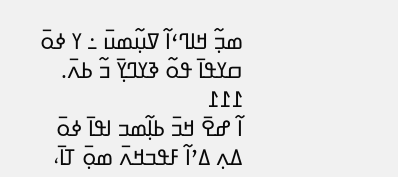ߘߏ߲߬ ߞߊߣߵߊ߬ ߜߎ߲߬ߘߎ߫ ߸ ߌ ߦߋ߫ ߛߌߟߊ߫ ߟߋ߬ ߢߌߣߌ߲߫ ߏ߬ ߕߍ߫.
߁߁߁
ߊ߬ ߝߐ߫ ߞߏ߫ ߕߊ߲߬ߘߏ ߊߟߊ߫ ߦߋ߫ ߡߍ߲ ߡߴߊ߬ ߓߟߏߞߍ߫ ߘߋ߲߫ ߠߊ߫،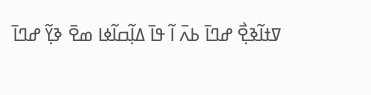ߜߙߊ߬ߢߐ߲߯ ߝߣߊ߫ ߕߍ߫ ߊ߬ ߟߊ߫ ߡߊ߲߬ߛߊ߬ߦߊ ߘߐ߫ ߢߌ߲߬ ߝߣߊ߫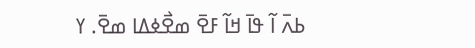ߕߍ߫ ߊ߬ ߟߊ߫ ߞߊ߬ ߓߐ߫ ߘߐ߯ߦߡߊ ߘߐ߫. ߌ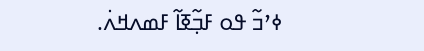ߦߴߏ߬ ߟߋ ߓߏ߲߬ߧߊ߬ ߓߘߍߞߍ߭.